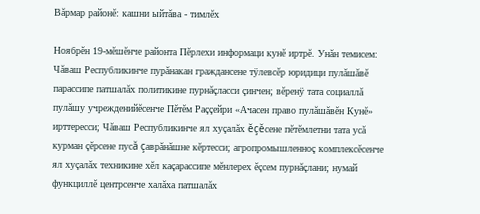Вăрмар районĕ: кашни ыйтăва - тимлĕх

Ноябрĕн 19-мĕшĕнче районта Пĕрлехи информаци кунĕ иртрĕ. Унăн темисем: Чăваш Республикинче пурăнакан граждансене тÿлевсĕр юридици пулăшăвĕ парассипе патшалăх политикине пурнăçласси çинчен; вĕренÿ тата социаллă пулăшу учрежденийĕсенче Пĕтĕм Раççейри «Ачасен право пулăшăвĕн Кунĕ» ирттересси; Чăваш Республикинче ял хуçалăх ĕçĕсене пĕтĕмлетни тата усă курман çĕрсене пусă çаврăнăшне кĕртесси; агропромышленноç комплексĕсенче ял хуçалăх техникине хĕл каçарассипе мĕнлерех ĕçсем пурнăçлани; нумай функциллĕ центрсенче халăха патшалăх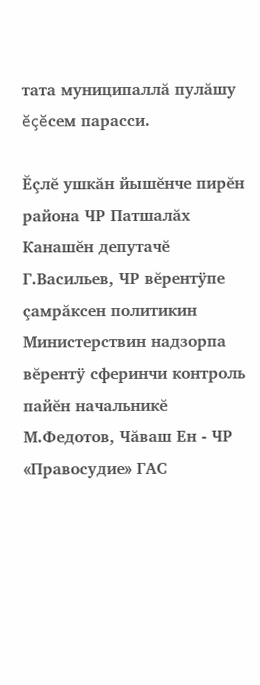тата муниципаллă пулăшу ĕçĕсем парасси.

Ĕçлĕ ушкăн йышĕнче пирĕн района ЧР Патшалăх Канашĕн депутачĕ Г.Васильев, ЧР вĕрентÿпе çамрăксен политикин Министерствин надзорпа вĕрентÿ сферинчи контроль пайĕн начальникĕ М.Федотов, Чăваш Ен - ЧР «Правосудие» ГАС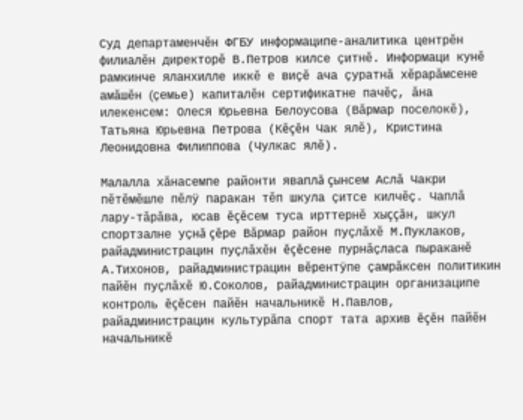Суд департаменчĕн ФГБУ информаципе-аналитика центрĕн филиалĕн директорĕ В.Петров килсе çитнĕ. Информаци кунĕ рамкинче яланхилле иккĕ е виçĕ ача çуратнă хĕрарăмсене амăшĕн (çемье) капиталĕн сертификатне пачĕç, ăна илекенсем: Олеся Юрьевна Белоусова (Вăрмар поселокĕ), Татьяна Юрьевна Петрова (Кĕçĕн Чак ялĕ), Кристина Леонидовна Филиппова (Чулкас ялĕ).

Малалла хăнасемпе районти яваплă çынсем Аслă Чакри пĕтĕмĕшле пĕлÿ паракан тĕп шкула çитсе килчĕç. Чаплă лару-тăрăва, юсав ĕçĕсем туса ирттернĕ хыççăн, шкул спортзалне уçнă çĕре Вăрмар район пуçлăхĕ М.Пуклаков, райадминистрацин пуçлăхĕн ĕçĕсене пурнăçласа пыраканĕ А.Тихонов, райадминистрацин вĕрентÿпе çамрăксен политикин пайĕн пуçлăхĕ Ю.Соколов, райадминистрацин организаципе контроль ĕçĕсен пайĕн начальникĕ Н.Павлов, райадминистрацин культурăпа спорт тата архив ĕçĕн пайĕн начальникĕ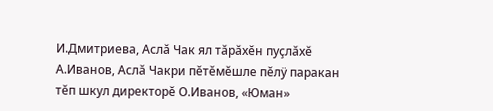И.Дмитриева, Аслă Чак ял тăрăхĕн пуçлăхĕ А.Иванов, Аслă Чакри пĕтĕмĕшле пĕлÿ паракан тĕп шкул директорĕ О.Иванов, «Юман»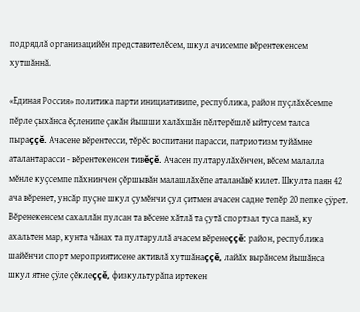подрядлă организацийĕн представителĕсем, шкул ачисемпе вĕрентекенсем хутшăннă.

«Единая Россия» политика парти инициативипе, республика, район пуçлăхĕсемпе пĕрле çыхăнса ĕçленипе çакăн йышши халăхшăн пĕлтерĕшлĕ ыйтусем талса пыраççĕ. Ачасене вĕрентесси, тĕрĕс воспитани парасси, патриотизм туйăмне аталантарасси - вĕрентекенсен тивĕçĕ. Ачасен пултарулăхĕнчен, вĕсем малалла мĕнле куçсемпе пăхнинчен çĕршывăн малашлăхĕпе аталанăвĕ килет. Шкулта паян 42 ача вĕренет, унсăр пуçне шкул çумĕнчи çул çитмен ачасен садне тепĕр 20 пепке çÿрет. Вĕренекенсем сахаллăн пулсан та вĕсене хăтлă та çутă спортзал туса панă, ку ахальтен мар, кунта чăнах та пултаруллă ачасем вĕренеççĕ: район, республика шайĕнчи спорт мероприятисене активлă хутшăнаççĕ, лайăх вырăнсем йышăнса шкул ятне çÿле çĕклеççĕ, физкультурăпа иртекен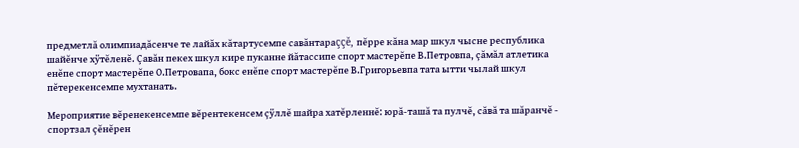предметлă олимпиадăсенче те лайăх кăтартусемпе савăнтараççĕ, пĕрре кăна мар шкул чысне республика шайĕнче хÿтĕленĕ. Çавăн пекех шкул кире пуканне йăтассипе спорт мастерĕпе В.Петровпа, çăмăл атлетика енĕпе спорт мастерĕпе О.Петровапа, бокс енĕпе спорт мастерĕпе В.Григорьевпа тата ытти чылай шкул пĕтерекенсемпе мухтанать.

Мероприятие вĕренекенсемпе вĕрентекенсем çÿллĕ шайра хатĕрленнĕ: юрă-ташă та пулчĕ, сăвă та шăранчĕ - спортзал çĕнĕрен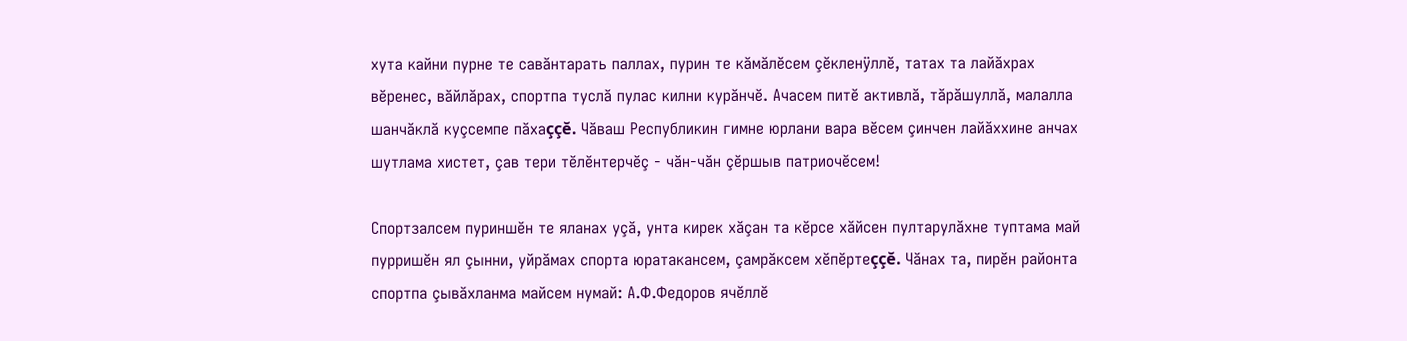хута кайни пурне те савăнтарать паллах, пурин те кăмăлĕсем çĕкленÿллĕ, татах та лайăхрах вĕренес, вăйлăрах, спортпа туслă пулас килни курăнчĕ. Ачасем питĕ активлă, тăрăшуллă, малалла шанчăклă куçсемпе пăхаççĕ. Чăваш Республикин гимне юрлани вара вĕсем çинчен лайăххине анчах шутлама хистет, çав тери тĕлĕнтерчĕç - чăн-чăн çĕршыв патриочĕсем!

Спортзалсем пуриншĕн те яланах уçă, унта кирек хăçан та кĕрсе хăйсен пултарулăхне туптама май пурришĕн ял çынни, уйрăмах спорта юратакансем, çамрăксем хĕпĕртеççĕ. Чăнах та, пирĕн районта спортпа çывăхланма майсем нумай: А.Ф.Федоров ячĕллĕ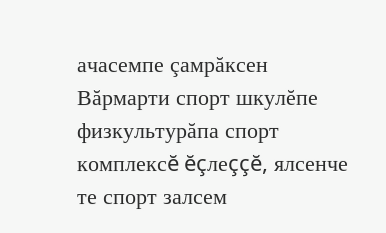ачасемпе çамрăксен Вăрмарти спорт шкулĕпе физкультурăпа спорт комплексĕ ĕçлеççĕ, ялсенче те спорт залсем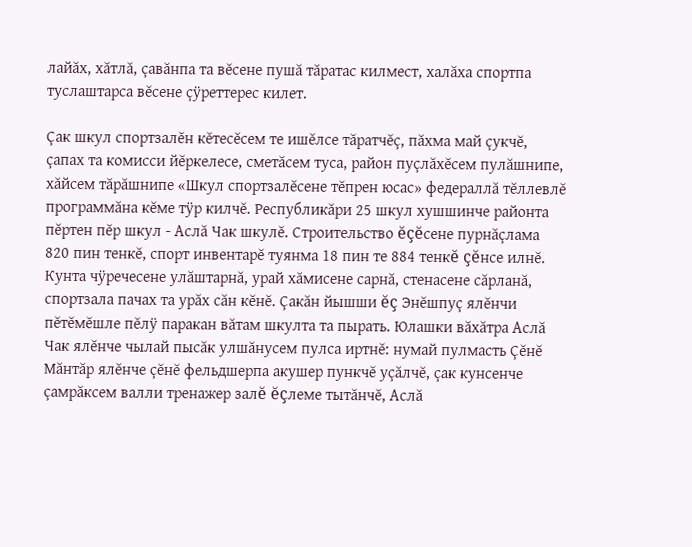лайăх, хăтлă, çавăнпа та вĕсене пушă тăратас килмест, халăха спортпа туслаштарса вĕсене çÿреттерес килет.

Çак шкул спортзалĕн кĕтесĕсем те ишĕлсе тăратчĕç, пăхма май çукчĕ, çапах та комисси йĕркелесе, сметăсем туса, район пуçлăхĕсем пулăшнипе, хăйсем тăрăшнипе «Шкул спортзалĕсене тĕпрен юсас» федераллă тĕллевлĕ программăна кĕме тÿр килчĕ. Республикăри 25 шкул хушшинче районта пĕртен пĕр шкул - Аслă Чак шкулĕ. Строительство ĕçĕсене пурнăçлама 820 пин тенкĕ, спорт инвентарĕ туянма 18 пин те 884 тенкĕ çĕнсе илнĕ. Кунта чÿречесене улăштарнă, урай хăмисене сарнă, стенасене сăрланă, спортзала пачах та урăх сăн кĕнĕ. Çакăн йышши ĕç Энĕшпуç ялĕнчи пĕтĕмĕшле пĕлÿ паракан вăтам шкулта та пырать. Юлашки вăхăтра Аслă Чак ялĕнче чылай пысăк улшăнусем пулса иртнĕ: нумай пулмасть Çĕнĕ Мăнтăр ялĕнче çĕнĕ фельдшерпа акушер пункчĕ уçăлчĕ, çак кунсенче çамрăксем валли тренажер залĕ ĕçлеме тытăнчĕ, Аслă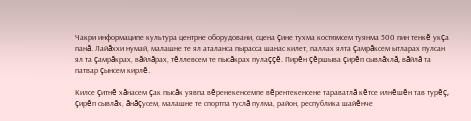Чакри информаципе культура центрне оборудовани, сцена çине тухма костюмсем туянма 500 пин тенкĕ укçа панă. Лайăххи нумай, малашне те ял аталанса пырасса шанас килет, паллах ялта çамрăксем ытларах пулсан ял та çамрăкрах, вăйлăрах, тĕллевсем те пысăкрах пулаççĕ. Пирĕн çĕршыва çирĕп сывлăхлă, вăйлă та патвар çынсем кирлĕ.

Килсе çитнĕ хăнасем çак пысăк уявпа вĕренекенсемпе вĕрентекенсене тараватлă кĕтсе илнĕшĕн тав турĕç, çирĕп сывлăх, ăнăçусем, малашне те спортпа туслă пулма, район, республика шайĕнче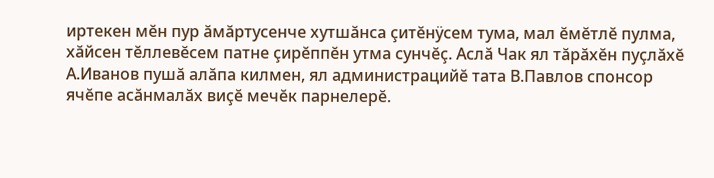иртекен мĕн пур ăмăртусенче хутшăнса çитĕнÿсем тума, мал ĕмĕтлĕ пулма, хăйсен тĕллевĕсем патне çирĕппĕн утма сунчĕç. Аслă Чак ял тăрăхĕн пуçлăхĕ А.Иванов пушă алăпа килмен, ял администрацийĕ тата В.Павлов спонсор ячĕпе асăнмалăх виçĕ мечĕк парнелерĕ.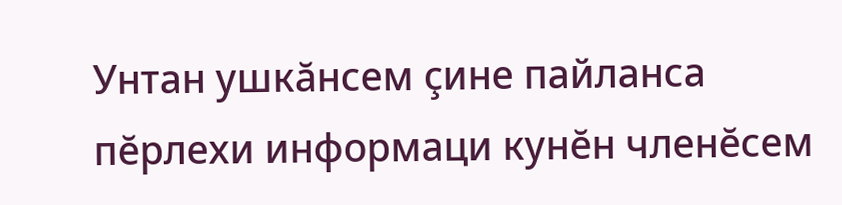Унтан ушкăнсем çине пайланса пĕрлехи информаци кунĕн членĕсем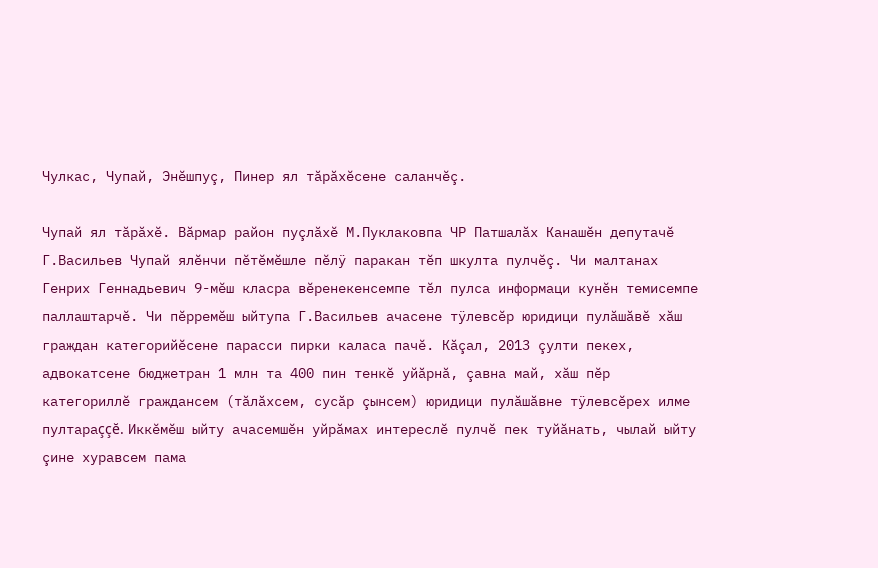Чулкас, Чупай, Энĕшпуç, Пинер ял тăрăхĕсене саланчĕç.

Чупай ял тăрăхĕ. Вăрмар район пуçлăхĕ М.Пуклаковпа ЧР Патшалăх Канашĕн депутачĕ Г.Васильев Чупай ялĕнчи пĕтĕмĕшле пĕлÿ паракан тĕп шкулта пулчĕç. Чи малтанах Генрих Геннадьевич 9-мĕш класра вĕренекенсемпе тĕл пулса информаци кунĕн темисемпе паллаштарчĕ. Чи пĕрремĕш ыйтупа Г.Васильев ачасене тÿлевсĕр юридици пулăшăвĕ хăш граждан категорийĕсене парасси пирки каласа пачĕ. Кăçал, 2013 çулти пекех, адвокатсене бюджетран 1 млн та 400 пин тенкĕ уйăрнă, çавна май, хăш пĕр категориллĕ граждансем (тăлăхсем, сусăр çынсем) юридици пулăшăвне тÿлевсĕрех илме пултараççĕ. Иккĕмĕш ыйту ачасемшĕн уйрăмах интереслĕ пулчĕ пек туйăнать, чылай ыйту çине хуравсем пама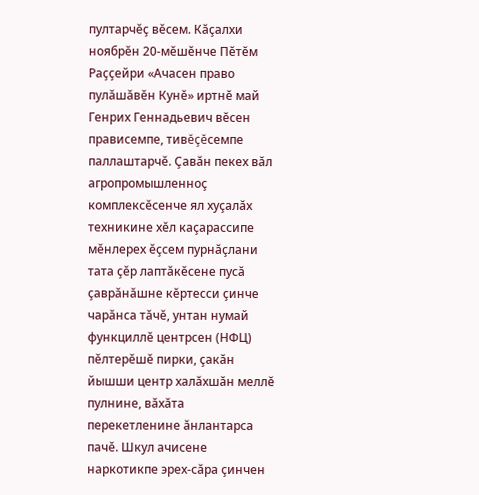пултарчĕç вĕсем. Кăçалхи ноябрĕн 20-мĕшĕнче Пĕтĕм Раççейри «Ачасен право пулăшăвĕн Кунĕ» иртнĕ май Генрих Геннадьевич вĕсен прависемпе, тивĕçĕсемпе паллаштарчĕ. Çавăн пекех вăл агропромышленноç комплексĕсенче ял хуçалăх техникине хĕл каçарассипе мĕнлерех ĕçсем пурнăçлани тата çĕр лаптăкĕсене пусă çаврăнăшне кĕртесси çинче чарăнса тăчĕ, унтан нумай функциллĕ центрсен (НФЦ) пĕлтерĕшĕ пирки, çакăн йышши центр халăхшăн меллĕ пулнине, вăхăта перекетленине ăнлантарса пачĕ. Шкул ачисене наркотикпе эрех-сăра çинчен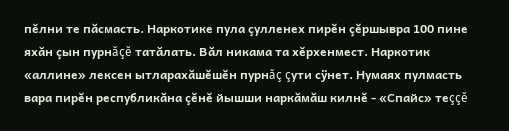пĕлни те пăсмасть. Наркотике пула çулленех пирĕн çĕршывра 100 пине яхăн çын пурнăçĕ татăлать. Вăл никама та хĕрхенмест. Наркотик «аллине» лексен ытларахăшĕшĕн пурнăç çути сÿнет. Нумаях пулмасть вара пирĕн республикăна çĕнĕ йышши наркăмăш килнĕ - «Спайс» теççĕ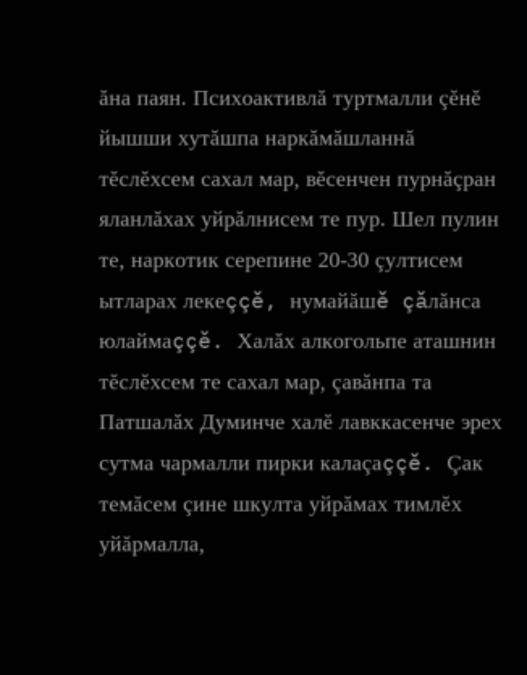ăна паян. Психоактивлă туртмалли çĕнĕ йышши хутăшпа наркăмăшланнă тĕслĕхсем сахал мар, вĕсенчен пурнăçран яланлăхах уйрăлнисем те пур. Шел пулин те, наркотик серепине 20-30 çултисем ытларах лекеççĕ, нумайăшĕ çăлăнса юлаймаççĕ. Халăх алкогольпе аташнин тĕслĕхсем те сахал мар, çавăнпа та Патшалăх Думинче халĕ лавккасенче эрех сутма чармалли пирки калаçаççĕ. Çак темăсем çине шкулта уйрăмах тимлĕх уйăрмалла,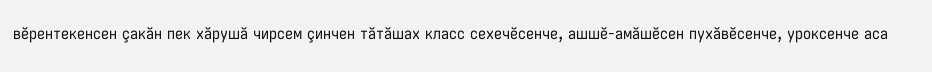вĕрентекенсен çакăн пек хăрушă чирсем çинчен тăтăшах класс сехечĕсенче, ашшĕ-амăшĕсен пухăвĕсенче, уроксенче аса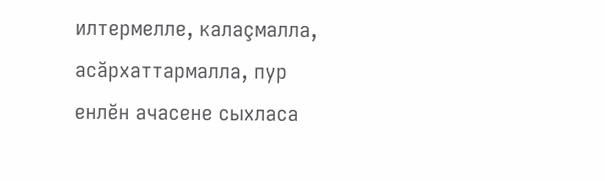илтермелле, калаçмалла, асăрхаттармалла, пур енлĕн ачасене сыхласа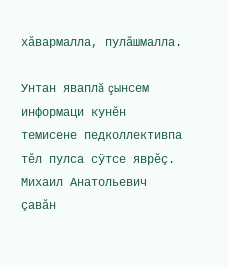хăвармалла, пулăшмалла.

Унтан яваплă çынсем информаци кунĕн темисене педколлективпа тĕл пулса сÿтсе яврĕç. Михаил Анатольевич çавăн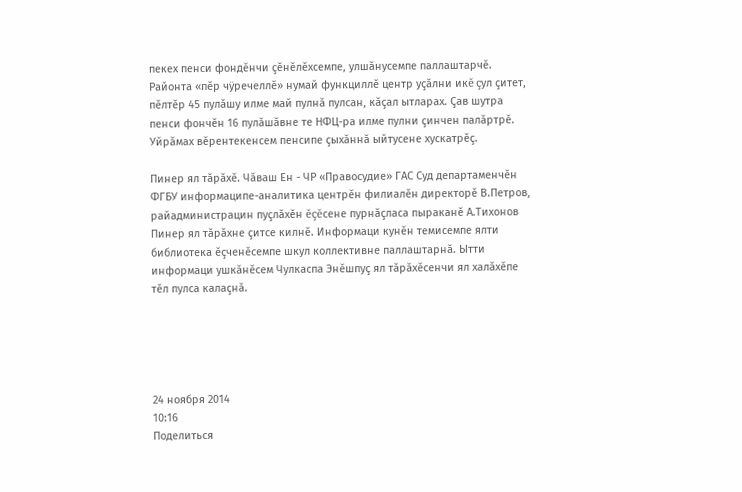пекех пенси фондĕнчи çĕнĕлĕхсемпе, улшăнусемпе паллаштарчĕ. Районта «пĕр чÿречеллĕ» нумай функциллĕ центр уçăлни икĕ çул çитет, пĕлтĕр 45 пулăшу илме май пулнă пулсан, кăçал ытларах. Çав шутра пенси фончĕн 16 пулăшăвне те НФЦ-ра илме пулни çинчен палăртрĕ. Уйрăмах вĕрентекенсем пенсипе çыхăннă ыйтусене хускатрĕç.

Пинер ял тăрăхĕ. Чăваш Ен - ЧР «Правосудие» ГАС Суд департаменчĕн ФГБУ информаципе-аналитика центрĕн филиалĕн директорĕ В.Петров, райадминистрацин пуçлăхĕн ĕçĕсене пурнăçласа пыраканĕ А.Тихонов Пинер ял тăрăхне çитсе килнĕ. Информаци кунĕн темисемпе ялти библиотека ĕçченĕсемпе шкул коллективне паллаштарнă. Ытти информаци ушкăнĕсем Чулкаспа Энĕшпуç ял тăрăхĕсенчи ял халăхĕпе тĕл пулса калаçнă.





24 ноября 2014
10:16
Поделиться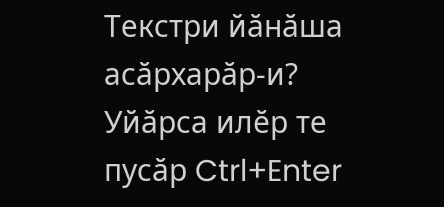Текстри йӑнӑша асӑрхарӑр-и?
Уйӑрса илӗр те пусӑр Ctrl+Enter